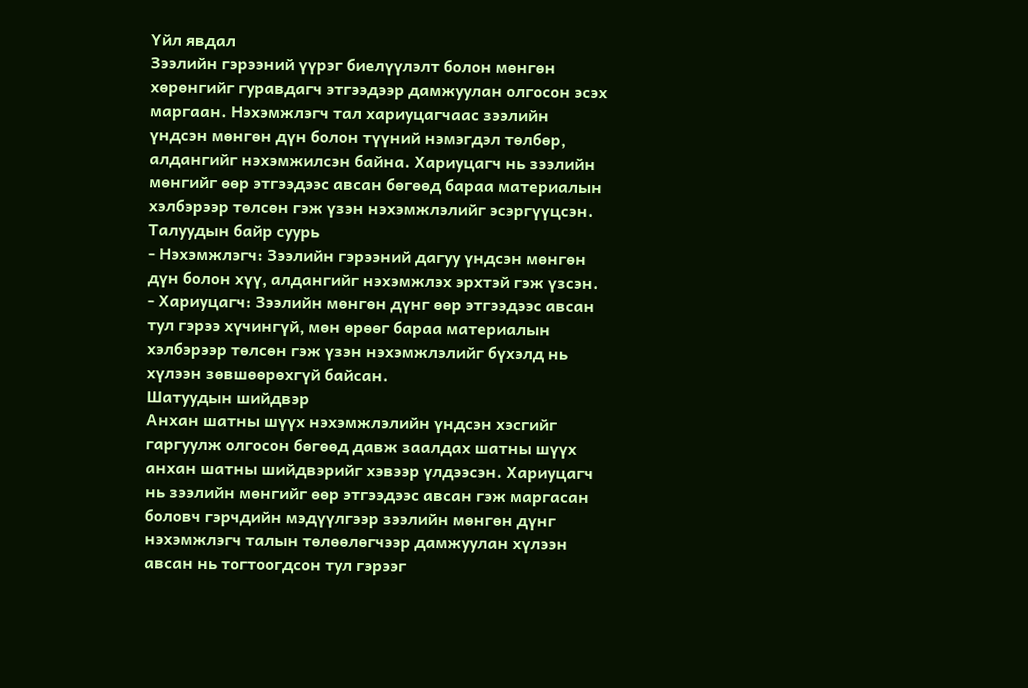Үйл явдал
Зээлийн гэрээний үүрэг биелүүлэлт болон мөнгөн хөрөнгийг гуравдагч этгээдээр дамжуулан олгосон эсэх маргаан. Нэхэмжлэгч тал хариуцагчаас зээлийн үндсэн мөнгөн дүн болон түүний нэмэгдэл төлбөр, алдангийг нэхэмжилсэн байна. Хариуцагч нь зээлийн мөнгийг өөр этгээдээс авсан бөгөөд бараа материалын хэлбэрээр төлсөн гэж үзэн нэхэмжлэлийг эсэргүүцсэн.
Талуудын байр суурь
- Нэхэмжлэгч: Зээлийн гэрээний дагуу үндсэн мөнгөн дүн болон хүү, алдангийг нэхэмжлэх эрхтэй гэж үзсэн.
- Хариуцагч: Зээлийн мөнгөн дүнг өөр этгээдээс авсан тул гэрээ хүчингүй, мөн өрөөг бараа материалын хэлбэрээр төлсөн гэж үзэн нэхэмжлэлийг бүхэлд нь хүлээн зөвшөөрөхгүй байсан.
Шатуудын шийдвэр
Анхан шатны шүүх нэхэмжлэлийн үндсэн хэсгийг гаргуулж олгосон бөгөөд давж заалдах шатны шүүх анхан шатны шийдвэрийг хэвээр үлдээсэн. Хариуцагч нь зээлийн мөнгийг өөр этгээдээс авсан гэж маргасан боловч гэрчдийн мэдүүлгээр зээлийн мөнгөн дүнг нэхэмжлэгч талын төлөөлөгчээр дамжуулан хүлээн авсан нь тогтоогдсон тул гэрээг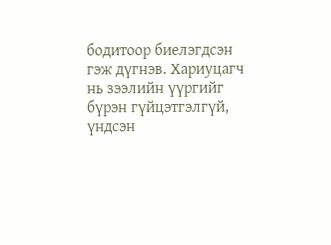бодитоор биелэгдсэн гэж дүгнэв. Хариуцагч нь зээлийн үүргийг бүрэн гүйцэтгэлгүй, үндсэн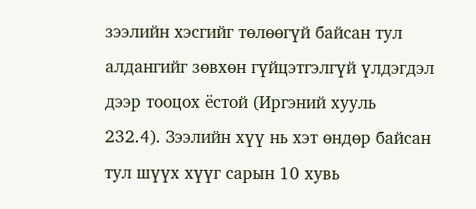зээлийн хэсгийг төлөөгүй байсан тул алдангийг зөвхөн гүйцэтгэлгүй үлдэгдэл дээр тооцох ёстой (Иргэний хууль 232.4). Зээлийн хүү нь хэт өндөр байсан тул шүүх хүүг сарын 10 хувь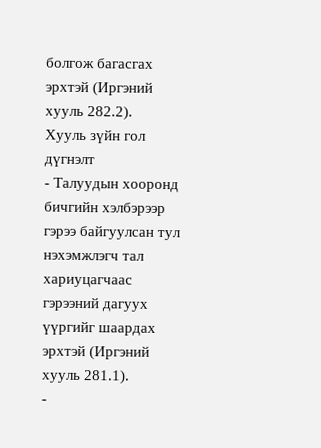болгож багасгах эрхтэй (Иргэний хууль 282.2).
Хууль зүйн гол дүгнэлт
- Талуудын хооронд бичгийн хэлбэрээр гэрээ байгуулсан тул нэхэмжлэгч тал хариуцагчаас гэрээний дагуух үүргийг шаардах эрхтэй (Иргэний хууль 281.1).
-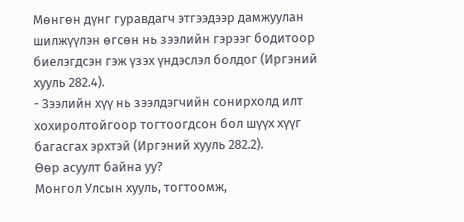Мөнгөн дүнг гуравдагч этгээдээр дамжуулан шилжүүлэн өгсөн нь зээлийн гэрээг бодитоор биелэгдсэн гэж үзэх үндэслэл болдог (Иргэний хууль 282.4).
- Зээлийн хүү нь зээлдэгчийн сонирхолд илт хохиролтойгоор тогтоогдсон бол шүүх хүүг багасгах эрхтэй (Иргэний хууль 282.2).
Өөр асуулт байна уу?
Монгол Улсын хууль, тогтоомж,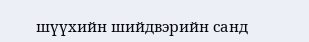шүүхийн шийдвэрийн санд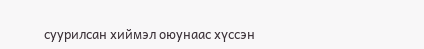суурилсан хиймэл оюунаас хүссэн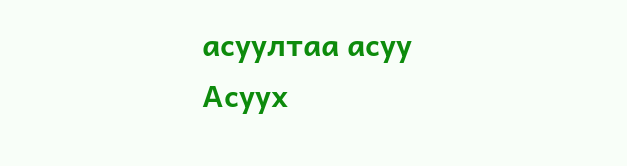асуултаа асуу
Асуух